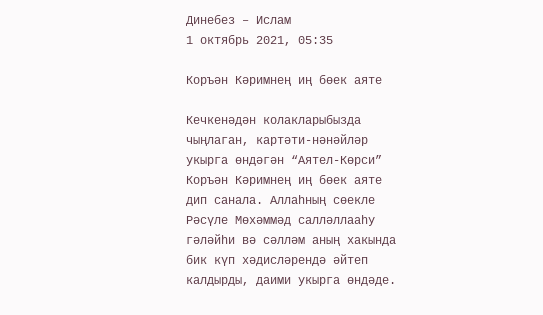Динебез – Ислам
1 октябрь 2021, 05:35

Коръән Кәримнең иң бөек аяте

Кечкенәдән колакларыбызда чыңлаган, картәти-нәнәйләр укырга өндәгән “Аятел-Көрси” Коръән Кәримнең иң бөек аяте дип санала. Аллаһның сөекле Рәсүле Мөхәммәд салләллааһу гәләйһи вә сәлләм аның хакында бик күп хәдисләрендә әйтеп калдырды, даими укырга өндәде.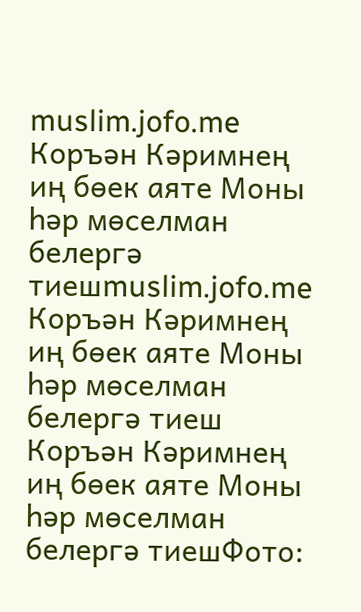muslim.jofo.me Коръән Кәримнең иң бөек аяте Моны һәр мөселман белергә тиешmuslim.jofo.me Коръән Кәримнең иң бөек аяте Моны һәр мөселман белергә тиеш
Коръән Кәримнең иң бөек аяте Моны һәр мөселман белергә тиешФото: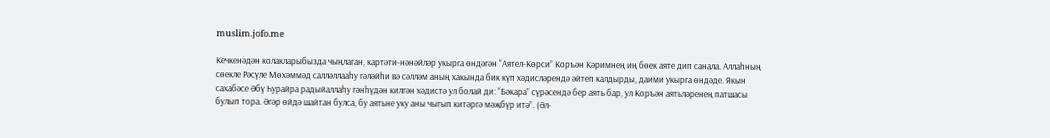muslim.jofo.me

Кечкенәдән колакларыбызда чыңлаган, картәти-нәнәйләр укырга өндәгән “Аятел-Көрси” Коръән Кәримнең иң бөек аяте дип санала. Аллаһның сөекле Рәсүле Мөхәммәд салләллааһу гәләйһи вә сәлләм аның хакында бик күп хәдисләрендә әйтеп калдырды, даими укырга өндәде. Якын сахабәсе Әбү Һурайра радыйаллаһу гәнһүдән килгән хәдистә ул болай ди: “Бәкара” сүрәсендә бер аять бар, ул Коръән аятьләренең патшасы булып тора. Әгәр өйдә шайтан булса, бу аятьне уку аны чыгып китәргә мәҗбүр итә”. (Әл-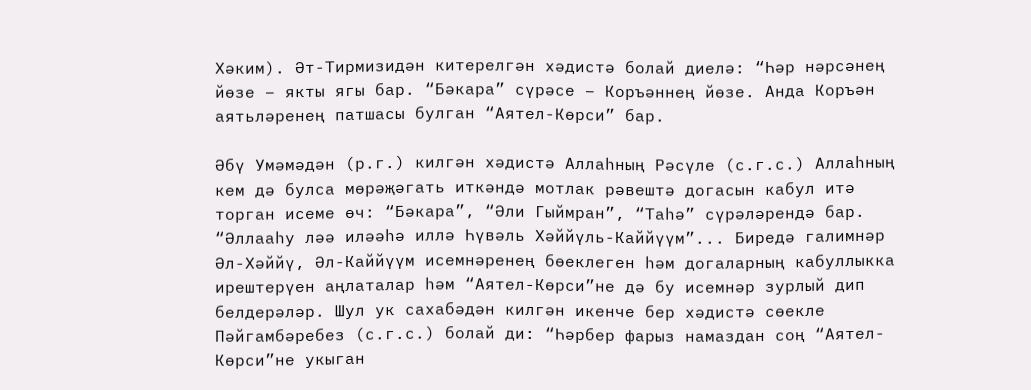Хәким). Әт-Тирмизидән китерелгән хәдистә болай диелә: “Һәр нәрсәнең йөзе – якты ягы бар. “Бәкара” сүрәсе – Коръәннең йөзе. Анда Коръән аятьләренең патшасы булган “Аятел-Көрси” бар.

Әбү Умәмәдән (р.г.) килгән хәдистә Аллаһның Рәсүле (с.г.с.) Аллаһның кем дә булса мөрәҗәгать иткәндә мотлак рәвештә догасын кабул итә торган исеме өч: “Бәкара”, “Әли Гыймран”, “Таһә” сүрәләрендә бар. “Әллааһу ләә иләәһә иллә Һүвәль Хәййүль-Каййүүм”... Биредә галимнәр Әл-Хәййү, Әл-Каййүүм исемнәренең бөеклеген һәм догаларның кабуллыкка ирештерүен аңлаталар һәм “Аятел-Көрси”не дә бу исемнәр зурлый дип белдерәләр. Шул ук сахабәдән килгән икенче бер хәдистә сөекле Пәйгамбәребез (с.г.с.) болай ди: “Һәрбер фарыз намаздан соң “Аятел-Көрси”не укыган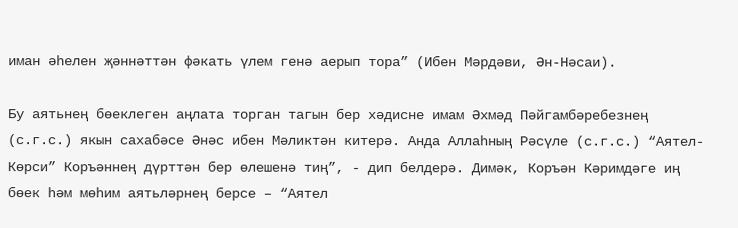иман әһелен җәннәттән фәкать үлем генә аерып тора” (Ибен Мәрдәви, Ән-Нәсаи).

Бу аятьнең бөеклеген аңлата торган тагын бер хәдисне имам Әхмәд Пәйгамбәребезнең (с.г.с.) якын сахабәсе Әнәс ибен Мәликтән китерә. Анда Аллаһның Рәсүле (с.г.с.) “Аятел-Көрси” Коръәннең дүрттән бер өлешенә тиң”, - дип белдерә. Димәк, Коръән Кәримдәге иң бөек һәм мөһим аятьләрнең берсе – “Аятел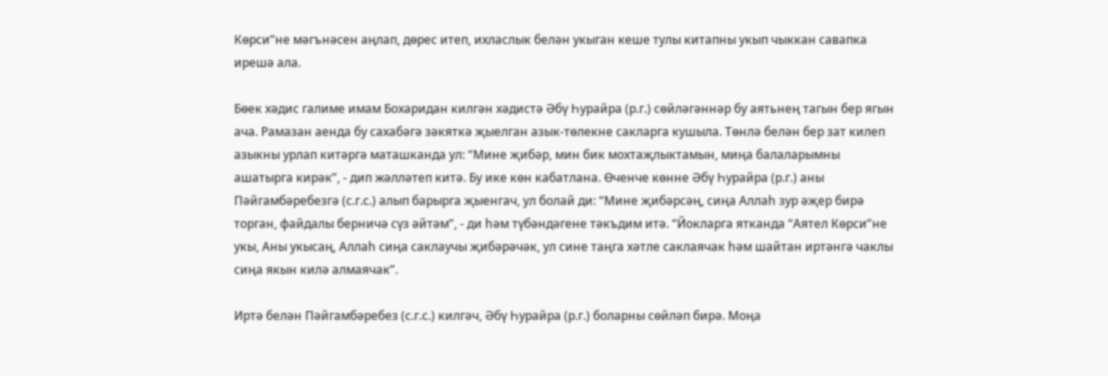Көрси”не мәгънәсен аңлап, дөрес итеп, ихласлык белән укыган кеше тулы китапны укып чыккан савапка ирешә ала.

Бөек хәдис галиме имам Бохаридан килгән хәдистә Әбү Һурайра (р.г.) сөйләгәннәр бу аятьнең тагын бер ягын ача. Рамазан аенда бу сахабәгә зәкяткә җыелган азык-төлекне сакларга кушыла. Төнлә белән бер зат килеп азыкны урлап китәргә маташканда ул: “Мине җибәр, мин бик мохтаҗлыктамын, миңа балаларымны ашатырга кирәк”, - дип жәлләтеп китә. Бу ике көн кабатлана. Өченче көнне Әбү Һурайра (р.г.) аны Пәйгамбәребезгә (с.г.с.) алып барырга җыенгач, ул болай ди: “Мине җибәрсәң, сиңа Аллаһ зур әҗер бирә торган, файдалы берничә сүз әйтәм”, - ди һәм түбәндәгене тәкъдим итә. “Йокларга ятканда “Аятел Көрси”не укы, Аны укысаң, Аллаһ сиңа саклаучы җибәрәчәк, ул сине таңга хәтле саклаячак һәм шайтан иртәнгә чаклы сиңа якын килә алмаячак”.

Иртә белән Пәйгамбәребез (с.г.с.) килгәч, Әбү Һурайра (р.г.) боларны сөйләп бирә. Моңа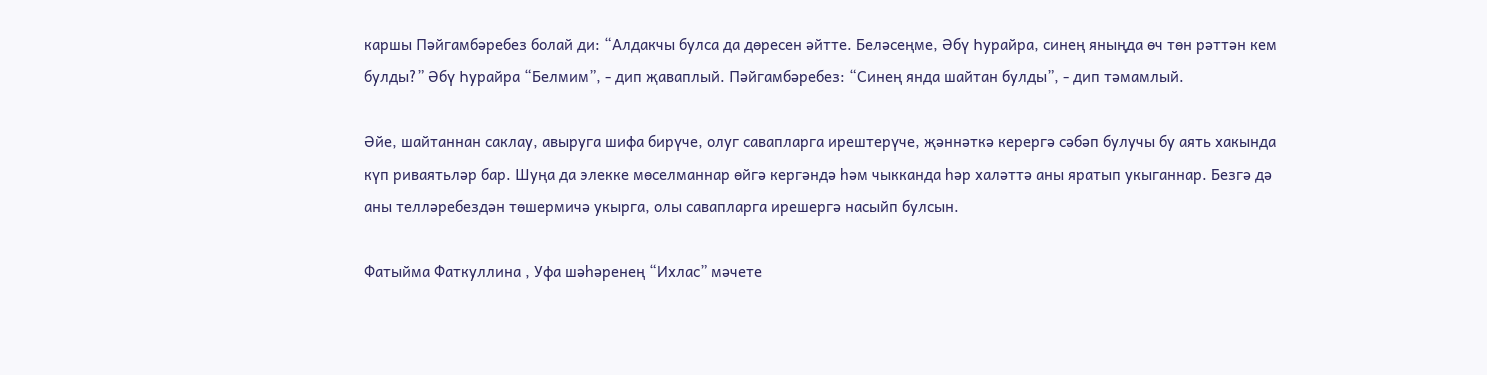каршы Пәйгамбәребез болай ди: “Алдакчы булса да дөресен әйтте. Беләсеңме, Әбү Һурайра, синең яныңда өч төн рәттән кем булды?” Әбү Һурайра “Белмим”, - дип җаваплый. Пәйгамбәребез: “Синең янда шайтан булды”, - дип тәмамлый.

Әйе, шайтаннан саклау, авыруга шифа бирүче, олуг савапларга ирештерүче, җәннәткә керергә сәбәп булучы бу аять хакында күп риваятьләр бар. Шуңа да элекке мөселманнар өйгә кергәндә һәм чыкканда һәр халәттә аны яратып укыганнар. Безгә дә аны телләребездән төшермичә укырга, олы савапларга ирешергә насыйп булсын.

Фатыйма Фаткуллина , Уфа шәһәренең “Ихлас” мәчете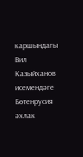каршындагы Вил Казыйханов исемендәге Бөтенрусия әхлак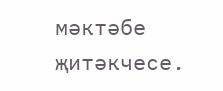мәктәбе җитәкчесе.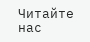Читайте нас